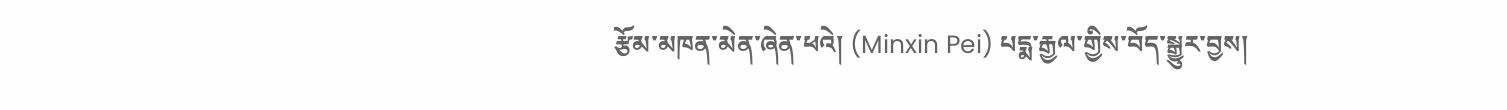རྩོམ་མཁན་མེན་ཞེན་ཕའེ། (Minxin Pei) པདྨ་རྒྱལ་གྱིས་བོད་སྒྱུར་བྱས།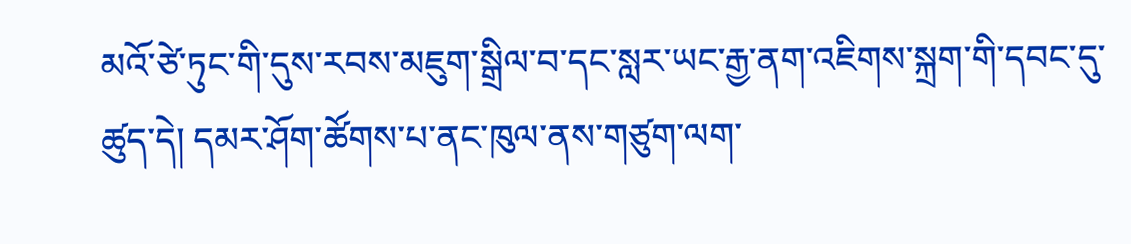མའོ་ཙེ་ཏུང་གི་དུས་རབས་མཇུག་སྒྲིལ་བ་དང་སླར་ཡང་རྒྱ་ནག་འཇིགས་སྐྲག་གི་དབང་དུ་ཚུད་དེ། དམར་ཤོག་ཚོགས་པ་ནང་ཁུལ་ནས་གཙུག་ལག་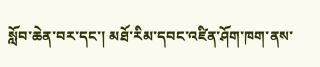སློབ་ཆེན་བར་དང་། མཐོ་རིམ་དབང་འཛིན་ཤོག་ཁག་ནས་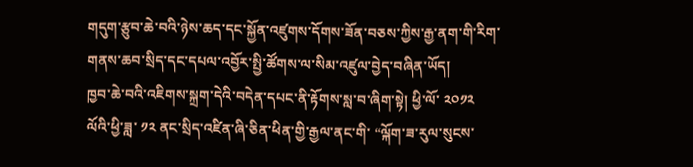གདུག་རྩུབ་ཆེ་བའི་ཉེས་ཆད་དང་སྐྱོན་འཛུགས་དོགས་ཟོན་བཅས་ཀྱིས་རྒྱ་ནག་གི་རིག་གནས་ཆབ་སྲིད་དང་དཔལ་འབྱོར་སྤྱི་ཚོགས་ལ་སིམ་འཛུལ་བྱེད་བཞིན་ཡོད།
ཁྱབ་ཆེ་བའི་འཇིགས་སྐྲག་དེའི་བདེན་དཔང་ནི་རྟོགས་སླ་བ་ཞིག་སྟེ། ཕྱི་ལོ་ ༢༠༡༢ ལོའི་ཕྱི་ཟླ་ ༡༢ ནང་སྲིད་འཛིན་ཞི་ཅིན་ཕིན་གྱི་རྒྱལ་ནང་གི་ “ལྐོག་ཟ་རུལ་སུངས་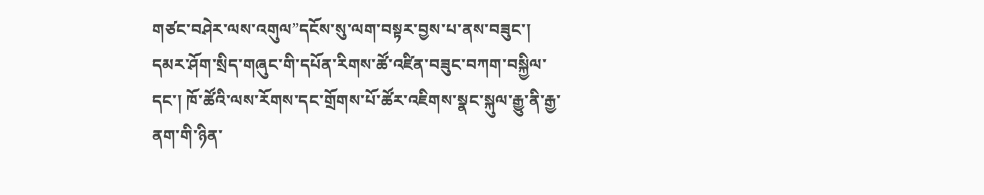གཙང་བཤེར་ལས་འགུལ”དངོས་སུ་ལག་བསྟར་བྱས་པ་ནས་བཟུང་། དམར་ཤོག་སྲིད་གཞུང་གི་དཔོན་རིགས་ཚོ་འཛིན་བཟུང་བཀག་བསྐྱིལ་དང་། ཁོ་ཚོའི་ལས་རོགས་དང་གྲོགས་པོ་ཚོར་འཇིགས་སྣང་སྐུལ་རྒྱུ་ནི་རྒྱ་ནག་གི་ཉིན་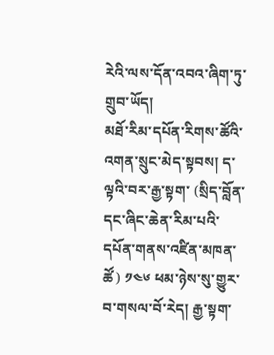རེའི་ལས་དོན་འབའ་ཞིག་ཏུ་གྲུབ་ཡོད།
མཐོ་རིམ་དཔོན་རིགས་ཚོའི་འགན་སྲུང་མེད་སྟབས། ད་ལྟའི་བར་རྒྱ་སྟག་ (སྲིད་བློན་དང་ཞིང་ཆེན་རིམ་པའི་དཔོན་གནས་འཛིན་མཁན་ཚོ) ༡༤༦ ཕམ་ཉེས་སུ་གྱུར་བ་གསལ་བོ་རེད། རྒྱ་སྟག་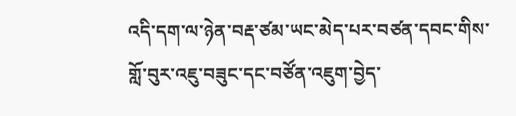འདི་དག་ལ་ཉེན་བརྡ་ཙམ་ཡང་མེད་པར་བཙན་དབང་གིས་གློ་བུར་འཇུ་བཟུང་དང་བཙོན་འཇུག་བྱེད་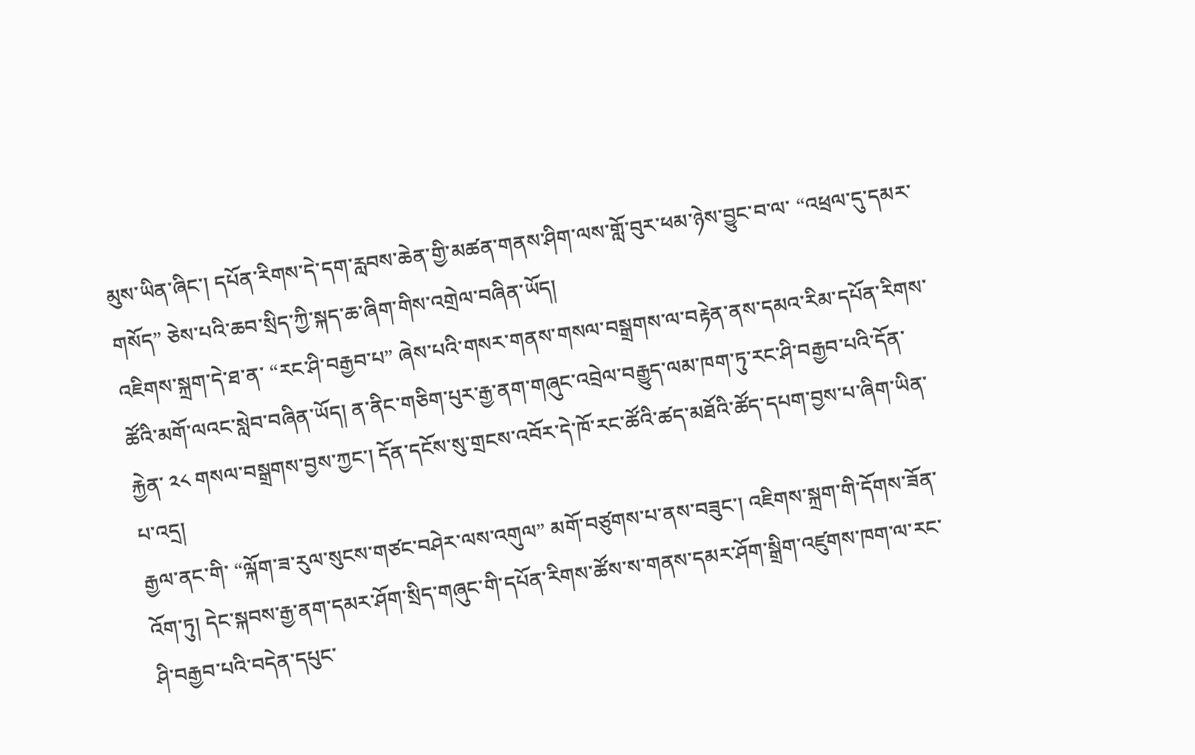མུས་ཡིན་ཞིང་། དཔོན་རིགས་དེ་དག་རླབས་ཆེན་གྱི་མཚན་གནས་ཤིག་ལས་གློ་བུར་ཕམ་ཉེས་བྱུང་བ་ལ་ “འཕྲལ་དུ་དམར་གསོད” ཅེས་པའི་ཆབ་སྲིད་ཀྱི་སྐད་ཆ་ཞིག་གིས་འགྲེལ་བཞིན་ཡོད།
འཇིགས་སྐྲག་དེ་ཐ་ན་ “རང་ཤི་བརྒྱབ་པ” ཞེས་པའི་གསར་གནས་གསལ་བསྒྲགས་ལ་བརྟེན་ནས་དམའ་རིམ་དཔོན་རིགས་ཚོའི་མགོ་ལའང་སླེབ་བཞིན་ཡོད། ན་ནིང་གཅིག་པུར་རྒྱ་ནག་གཞུང་འབྲེལ་བརྒྱུད་ལམ་ཁག་ཏུ་རང་ཤི་བརྒྱབ་པའི་དོན་རྐྱེན་ ༢༨ གསལ་བསྒྲགས་བྱས་ཀྱང་། དོན་དངོས་སུ་གྲངས་འབོར་དེ་ཁོ་རང་ཚོའི་ཚད་མཐོའི་ཚོད་དཔག་བྱས་པ་ཞིག་ཡིན་པ་འདྲ།
རྒྱལ་ནང་གི་ “ལྐོག་ཟ་རུལ་སུངས་གཙང་བཤེར་ལས་འགུལ” མགོ་བཙུགས་པ་ནས་བཟུང་། འཇིགས་སྐྲག་གི་དོགས་ཟོན་འོག་ཏུ། དེང་སྐབས་རྒྱ་ནག་དམར་ཤོག་སྲིད་གཞུང་གི་དཔོན་རིགས་ཚོས་ས་གནས་དམར་ཤོག་སྒྲིག་འཛུགས་ཁག་ལ་རང་ཤི་བརྒྱབ་པའི་བདེན་དཔུང་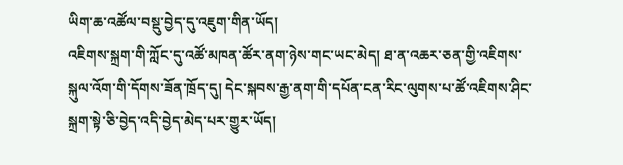ཡིག་ཆ་འཚོལ་བསྡུ་བྱེད་དུ་འཇུག་གིན་ཡོད།
འཇིགས་སྐྲག་གི་ཀློང་དུ་འཚོ་མཁན་ཚོར་ནག་ཉེས་གང་ཡང་མེད། ཐ་ན་འཆར་ཅན་གྱི་འཇིགས་སྐུལ་འོག་གི་དོགས་ཟོན་ཁྲོད་དུ། དེང་སྐབས་རྒྱ་ནག་གི་དཔོན་ངན་རིང་ལུགས་པ་ཚོ་འཇིགས་ཤིང་སྐྲག་སྟེ་ཅི་བྱེད་འདི་བྱེད་མེད་པར་གྱུར་ཡོད།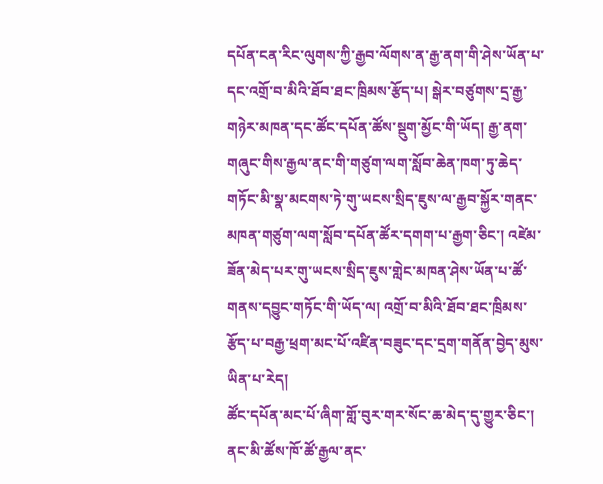དཔོན་ངན་རིང་ལུགས་ཀྱི་རྒྱབ་ལོགས་ན་རྒྱ་ནག་གི་ཤེས་ཡོན་པ་དང་འགྲོ་བ་མིའི་ཐོབ་ཐང་ཁྲིམས་རྩོད་པ། སྒེར་བཙུགས་དྲ་རྒྱ་གཉེར་མཁན་དང་ཚོང་དཔོན་ཚོས་སྡུག་མྱོང་གི་ཡོད། རྒྱ་ནག་གཞུང་གིས་རྒྱལ་ནང་གི་གཙུག་ལག་སློབ་ཆེན་ཁག་ཏུ་ཆེད་གཏོང་མི་སྣ་མངགས་ཏེ་གུ་ཡངས་སྲིད་ཇུས་ལ་རྒྱབ་སྐྱོར་གནང་མཁན་གཙུག་ལག་སློབ་དཔོན་ཚོར་དགག་པ་རྒྱག་ཅིང་། འཛེམ་ཟོན་མེད་པར་གུ་ཡངས་སྲིད་ཇུས་གླེང་མཁན་ཤེས་ཡོན་པ་ཚོ་གནས་དབྱུང་གཏོང་གི་ཡོད་ལ། འགྲོ་བ་མིའི་ཐོབ་ཐང་ཁྲིམས་རྩོད་པ་བརྒྱ་ཕྲག་མང་པོ་འཛིན་བཟུང་དང་དྲག་གནོན་བྱེད་མུས་ཡིན་པ་རེད།
ཚོང་དཔོན་མང་པོ་ཞིག་གློ་བུར་གར་སོང་ཆ་མེད་དུ་གྱུར་ཅིང་། ནང་མི་ཚོས་ཁོ་ཚོ་རྒྱལ་ནང་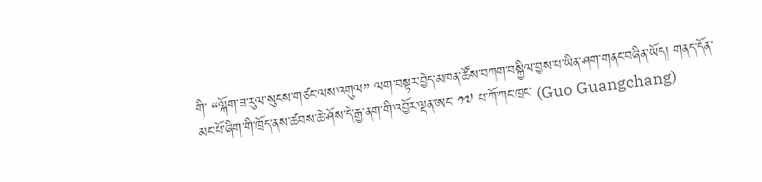གི་ “ལྐོག་ཟ་རུལ་སུངས་གཙང་ལས་འགུལ” ལག་བསྟར་བྱེད་མཁན་ཚོས་བཀག་བསྐྱིལ་བྱས་པ་ཡིན་ཤག་གནང་བཞིན་ཡོད། གནད་དོན་མང་པོ་ཞིག་གི་ཁྲོད་ནས་ཚབས་ཆེ་ཤོས་དེ་རྒྱ་ནག་གི་འབྱོར་ལྡན་ཨང་ ༡༧ པ་ཀོ་ཀང་ཁྲང་ (Guo Guangchang)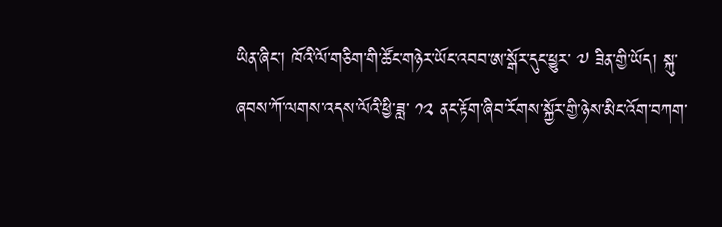ཡིན་ཞིང་། ཁོའི་ལོ་གཅིག་གི་ཚོང་གཉེར་ཡོང་འབབ་ཨ་སྒོར་དུང་ཕྱུར་ ༧ ཟིན་གྱི་ཡོད། སྐུ་ཞབས་ཀོ་ལགས་འདས་ལོའི་ཕྱི་ཟླ་ ༡༢ ནང་རྟོག་ཞིབ་རོགས་སྐྱོར་གྱི་ཉེས་མིང་འོག་བཀག་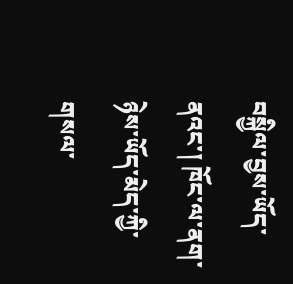བསྐྱིལ་བྱས་ཡོད་ནའང་། ཁོང་ལ་ནག་ཉེས་ཡོད་མེད་ཀྱི་གསལ་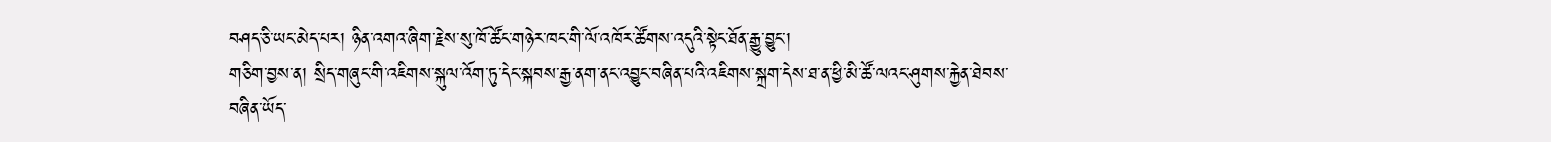བཤད་ཅི་ཡང་མེད་པར། ཉིན་འགའ་ཞིག་རྗེས་སུ་ཁོ་ཚོང་གཉེར་ཁང་གི་ལོ་འཁོར་ཚོགས་འདུའི་སྟེང་ཐོན་རྒྱུ་བྱུང་།
གཅིག་བྱས་ན། སྲིད་གཞུང་གི་འཇིགས་སྐུལ་འོག་ཏུ་དེང་སྐབས་རྒྱ་ནག་ནང་འབྱུང་བཞིན་པའི་འཇིགས་སྐྲག་དེས་ཐ་ན་ཕྱི་མི་ཚོ་ལའང་ཤུགས་རྐྱེན་ཐེབས་བཞིན་ཡོད་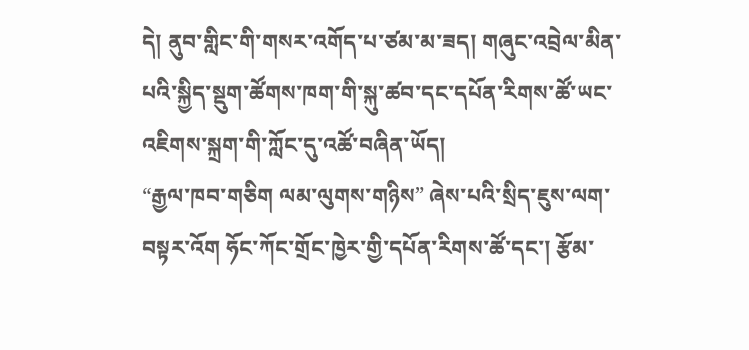དེ། ནུབ་གླིང་གི་གསར་འགོད་པ་ཙམ་མ་ཟད། གཞུང་འབྲེལ་མིན་པའི་སྐྱིད་སྡུག་ཚོགས་ཁག་གི་སྐུ་ཚབ་དང་དཔོན་རིགས་ཚོ་ཡང་འཇིགས་སྐྲག་གི་ཀློང་དུ་འཚོ་བཞིན་ཡོད།
“རྒྱལ་ཁབ་གཅིག ལམ་ལུགས་གཉིས” ཞེས་པའི་སྲིད་ཇུས་ལག་བསྟར་འོག ཧོང་ཀོང་གྲོང་ཁྱེར་གྱི་དཔོན་རིགས་ཚོ་དང་། རྩོམ་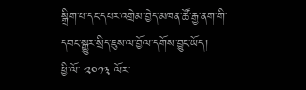སྒྲིག་པ་དང་དཔར་འགྲེམ་བྱེད་མཁན་ཚོ་རྒྱ་ནག་གི་དབང་སྒྱུར་སྲིད་ཇུས་ལ་བྱོལ་དགོས་བྱུང་ཡོད།
ཕྱི་ལོ་ ༢༠༡༣ ལོར་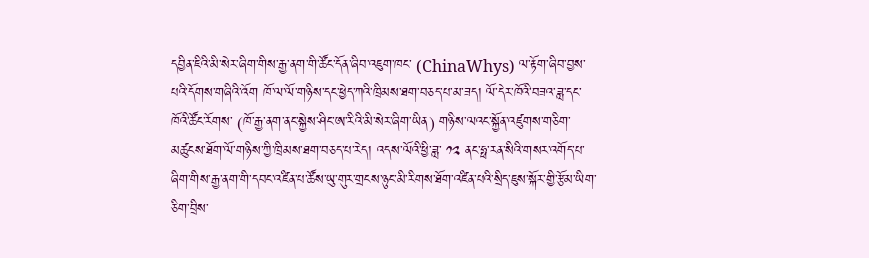དབྱིན་ཇིའི་མི་སེར་ཞིག་གིས་རྒྱ་ནག་གི་ཚོང་དོན་ཞིབ་འཇུག་ཁང་ (ChinaWhys) ལ་རྟོག་ཞིབ་བྱས་པའི་དོགས་གཞིའི་འོག ཁོ་ལ་ལོ་གཉིས་དང་ཕྱེད་ཀའི་ཁྲིམས་ཐག་བཅད་པ་མ་ཟད། ལོ་དེར་ཁོའི་བཟའ་ཟླ་དང་ཁོའི་ཚོང་རོགས་ (ཁོ་རྒྱ་ནག་ནང་སྐྱེས་ཤིང་ཨ་རིའི་མི་སེར་ཞིག་ཡིན) གཉིས་ལའང་སྐྱོན་འཛུགས་གཅིག་མཚུངས་ཐོག་ལོ་གཉིས་ཀྱི་ཁྲིམས་ཐག་བཅད་པ་རེད། འདས་ལོའི་ཕྱི་ཟླ་ ༡༢ ནང་ཧྥ་རན་སིའི་གསར་འགོད་པ་ཞིག་གིས་རྒྱ་ནག་གི་དབང་འཛིན་པ་ཚོས་ཡུ་གུར་གྲངས་ཉུང་མི་རིགས་ཐོག་འཛིན་པའི་སྲིད་ཇུས་སྐོར་གྱི་རྩོམ་ཡིག་ཅིག་བྲིས་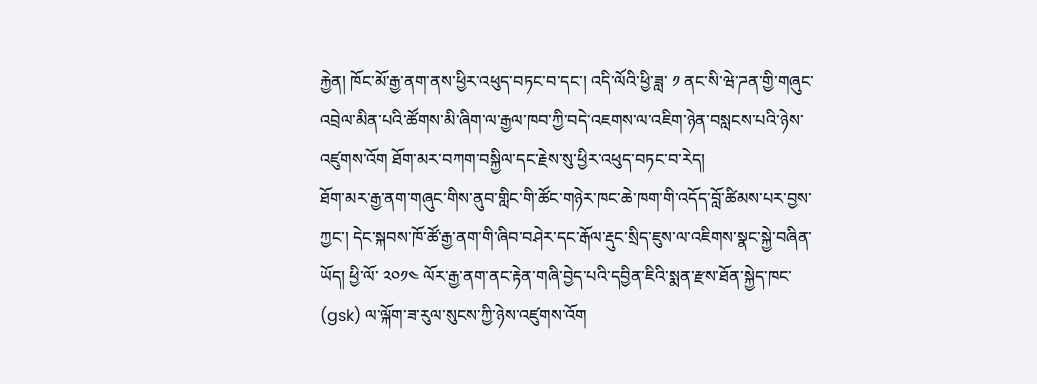རྐྱེན། ཁོང་མོ་རྒྱ་ནག་ནས་ཕྱིར་འཕུད་བཏང་བ་དང་། འདི་ལོའི་ཕྱི་ཟླ་ ༡ ནང་སི་ཝེ་ཌན་གྱི་གཞུང་འབྲེལ་མིན་པའི་ཚོགས་མི་ཞིག་ལ་རྒྱལ་ཁབ་ཀྱི་བདེ་འཇགས་ལ་འཇིག་ཉེན་བསླངས་པའི་ཉེས་འཛུགས་འོག ཐོག་མར་བཀག་བསྐྱིལ་དང་རྗེས་སུ་ཕྱིར་འཕུད་བཏང་བ་རེད།
ཐོག་མར་རྒྱ་ནག་གཞུང་གིས་ནུབ་གླིང་གི་ཚོང་གཉེར་ཁང་ཆེ་ཁག་གི་འདོད་བློ་ཚིམས་པར་བྱས་ཀྱང་། དེང་སྐབས་ཁོ་ཚོ་རྒྱ་ནག་གི་ཞིབ་བཤེར་དང་རྒོལ་རྡུང་སྲིད་ཇུས་ལ་འཇིགས་སྣང་སྐྱེ་བཞིན་ཡོད། ཕྱི་ལོ་ ༢༠༡༤ ལོར་རྒྱ་ནག་ནང་རྟེན་གཞི་བྱེད་པའི་དབྱིན་ཇིའི་སྨན་རྫས་ཐོན་སྐྱེད་ཁང་ (gsk) ལ་ལྐོག་ཟ་རུལ་སུངས་ཀྱི་ཉེས་འཛུགས་འོག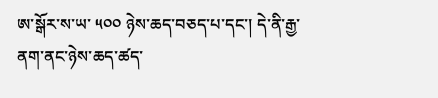ཨ་སྒོར་ས་ཡ་ ༥༠༠ ཉེས་ཆད་བཅད་པ་དང་། དེ་ནི་རྒྱ་ནག་ནང་ཉེས་ཆད་ཚད་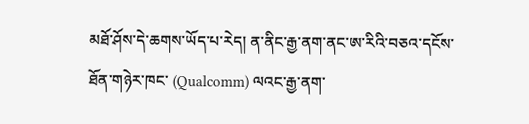མཐོ་ཤོས་དེ་ཆགས་ཡོད་པ་རེད། ན་ནིང་རྒྱ་ནག་ནང་ཨ་རིའི་བཅའ་དངོས་ཐོན་གཉེར་ཁང་ (Qualcomm) ལའང་རྒྱ་ནག་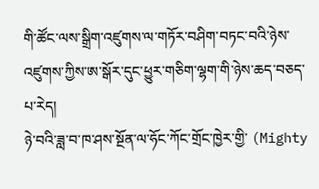གི་ཚོང་ལས་སྒྲིག་འཛུགས་ལ་གཏོར་བཤིག་བཏང་བའི་ཉེས་འཛུགས་ཀྱིས་ཨ་སྒོར་དུང་ཕྱུར་གཅིག་ལྷག་གི་ཉེས་ཆད་བཅད་པ་རེད།
ཉེ་བའི་ཟླ་བ་ཁ་ཤས་སྔོན་ལ་ཧོང་ཀོང་གྲོང་ཁྱེར་གྱི་ (Mighty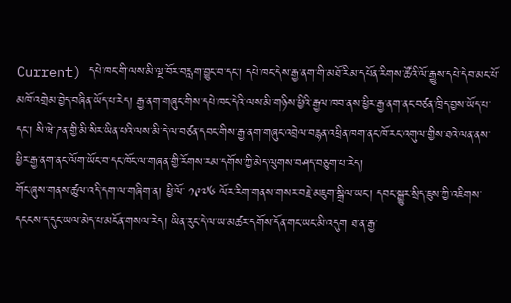Current) དཔེ་ཁང་གི་ལས་མི་ལྔ་བོར་བརླག་བྱུང་བ་དང་། དཔེ་ཁང་དེས་རྒྱ་ནག་གི་མཐོ་རིམ་དཔོན་རིགས་ཚོའི་ལོ་རྒྱུས་དཔེ་དེབ་མང་པོ་མཁོ་འགྲེམ་བྱེད་བཞིན་ཡོད་པ་རེད། རྒྱ་ནག་གཞུང་གིས་དཔེ་ཁང་དེའི་ལས་མི་གཉིས་ཕྱིའི་རྒྱལ་ཁབ་ནས་ཕྱིར་རྒྱ་ནག་ནང་བཙན་ཁྲིད་བྱས་ཡོད་པ་དང་། སི་ཝེ་ཌན་གྱི་མི་སིར་ཡིན་པའི་ལས་མི་དེ་ལ་བཙན་དབང་གིས་རྒྱ་ནག་གཞུང་འབྲེལ་བརྙན་འཕྲིན་ཁག་ནང་ཁོ་རང་འགུལ་གྱིས་ཐའེ་ལན་ནས་ཕྱིར་རྒྱ་ནག་ནང་ལོག་ཡོང་བ་དང་ཁོང་ལ་གཞན་གྱི་རོགས་རམ་དགོས་ཀྱི་མེད་ལུགས་བཤད་བཅུག་པ་རེད།
གོང་ཞུས་གནས་ཚུལ་འདི་དག་ལ་གཞིག་ན། ཕྱི་ལོ་ ༡༩༧༦ ལོར་རིག་གནས་གསར་བརྗེ་མཇུག་སྒྲིལ་ཡང་། དབང་སྒྱུར་སྲིད་ཇུས་ཀྱི་འཇིགས་དངངས་ད་དུང་ཡལ་མེད་པ་མངོན་གསལ་རེད། ཡིན་རུང་དེ་ལ་ཡ་མཚར་དགོས་དོན་གང་ཡང་མི་འདུག ཐ་ན་རྒྱ་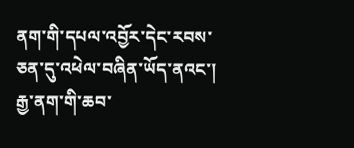ནག་གི་དཔལ་འབྱོར་དེང་རབས་ཅན་དུ་འཕེལ་བཞིན་ཡོད་ནའང་། རྒྱ་ནག་གི་ཆབ་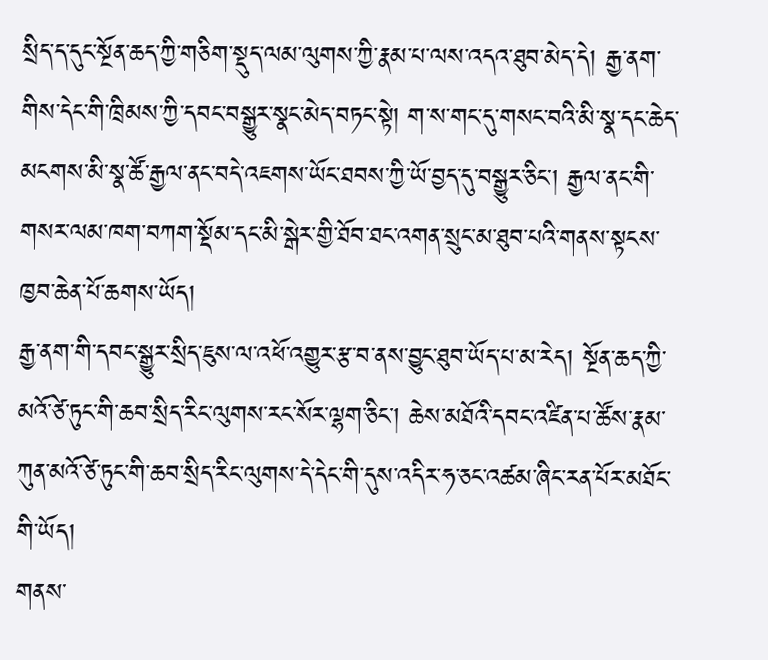སྲིད་ད་དུང་སྔོན་ཆད་ཀྱི་གཅིག་སྡུད་ལམ་ལུགས་ཀྱི་རྣམ་པ་ལས་འདའ་ཐུབ་མེད་དེ། རྒྱ་ནག་གིས་དེང་གི་ཁྲིམས་ཀྱི་དབང་བསྒྱུར་སྣང་མེད་བཏང་སྟེ། ག་ས་གང་དུ་གསང་བའི་མི་སྣ་དང་ཆེད་མངགས་མི་སྣ་ཚོ་རྒྱལ་ནང་བདེ་འཇགས་ཡོང་ཐབས་ཀྱི་ཡོ་བྱད་དུ་བསྒྱུར་ཅིང་། རྒྱལ་ནང་གི་གསར་ལམ་ཁག་བཀག་སྡོམ་དང་མི་སྒེར་གྱི་ཐོབ་ཐང་འགན་སྲུང་མ་ཐུབ་པའི་གནས་སྟངས་ཁྱབ་ཆེན་པོ་ཆགས་ཡོད།
རྒྱ་ནག་གི་དབང་སྒྱུར་སྲིད་ཇུས་ལ་འཕོ་འགྱུར་རྩ་བ་ནས་བྱུང་ཐུབ་ཡོད་པ་མ་རེད། སྔོན་ཆད་ཀྱི་མའོ་ཙེ་ཏུང་གི་ཆབ་སྲིད་རིང་ལུགས་རང་སོར་ལྷག་ཅིང་། ཆེས་མཐོའི་དབང་འཛིན་པ་ཚོས་རྣམ་ཀུན་མའོ་ཙེ་ཏུང་གི་ཆབ་སྲིད་རིང་ལུགས་དེ་དེང་གི་དུས་འདིར་ཧ་ཅང་འཚམ་ཞིང་རན་པོར་མཐོང་གི་ཡོད།
གནས་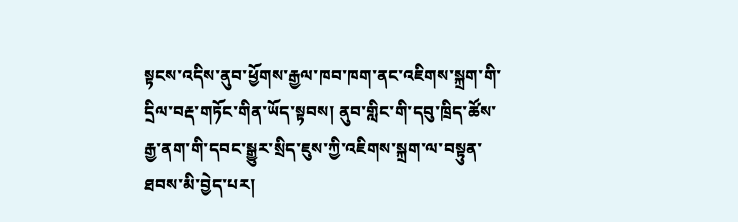སྟངས་འདིས་ནུབ་ཕྱོགས་རྒྱལ་ཁབ་ཁག་ནང་འཇིགས་སྐྲག་གི་དྲིལ་བརྡ་གཏོང་གིན་ཡོད་སྟབས། ནུབ་གླིང་གི་དབུ་ཁྲིད་ཚོས་རྒྱ་ནག་གི་དབང་སྒྱུར་སྲིད་ཇུས་ཀྱི་འཇིགས་སྐྲག་ལ་བསྟུན་ཐབས་མི་བྱེད་པར།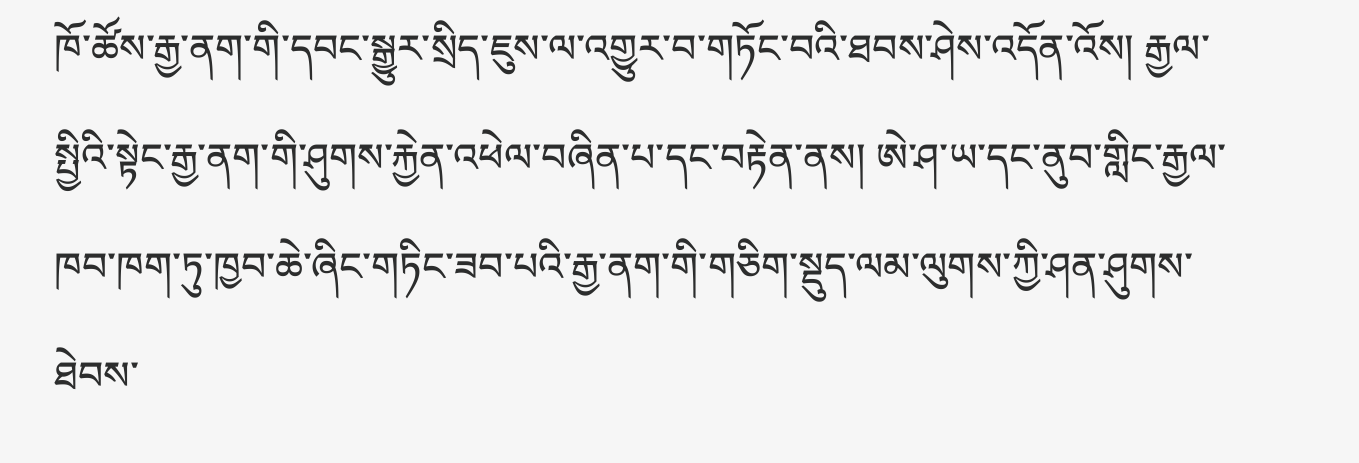ཁོ་ཚོས་རྒྱ་ནག་གི་དབང་སྒྱུར་སྲིད་ཇུས་ལ་འགྱུར་བ་གཏོང་བའི་ཐབས་ཤེས་འདོན་འོས། རྒྱལ་སྤྱིའི་སྟེང་རྒྱ་ནག་གི་ཤུགས་རྐྱེན་འཕེལ་བཞིན་པ་དང་བརྟེན་ནས། ཨེ་ཤ་ཡ་དང་ནུབ་གླིང་རྒྱལ་ཁབ་ཁག་ཏུ་ཁྱབ་ཆེ་ཞིང་གཏིང་ཟབ་པའི་རྒྱ་ནག་གི་གཅིག་སྡུད་ལམ་ལུགས་ཀྱི་ཤན་ཤུགས་ཐེབས་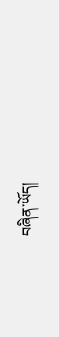བཞིན་ཡོད།